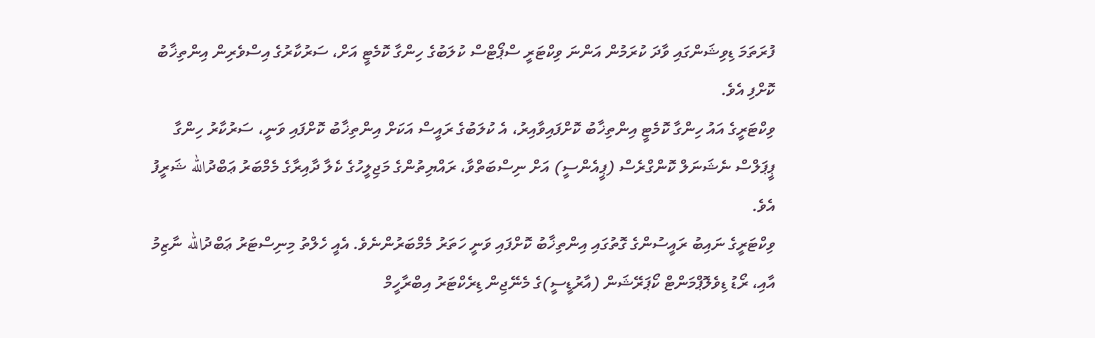ފުރަތަމަ ޑިވިޝަންގައި ވާދަ ކުރަމުން އަންނަ ވިކްޓަރީ ސްޕޯޓްސް ކުލަބުގެ ހިންގާ ކޮމެޓީ އަށް، ސަރުކާރުގެ އިސްވެރިން އިންތިޚާބު ކޮށްފި އެވެ.
ވިކްޓަރީގެ އައު ހިންގާ ކޮމެޓީ އިންތިޚާބު ކޮށްފައިވާއިރު، އެ ކުލަބުގެ ރައީސް އަކަށް އިންތިޚާބު ކޮށްފައި ވަނީ، ސަރުކާރު ހިންގާ ޕީޕަލްސް ނެޝަނަލް ކޮންގްރެސް (ޕީއެންސީ) އަށް ނިސްބަތްވާ، ރައްޔިތުންގެ މަޖިލީހުގެ ކެލާ ދާއިރާގެ މެމްބަރު ޢަބްދުالله ޝަރީފު އެވެ.
ވިކްޓަރީގެ ނައިބު ރައީސުންގެ ގޮތުގައި އިންތިޚާބު ކޮށްފައި ވަނީ ހަތަރު މެމްބަރުންނެވެ. އެއީ ހެލްތު މިނިސްޓަރު ޢަބްދުالله ނާޒިމު އާއި، ރޯޑު ޑިވެލޮޕްމަންޓް ކޯޕަރޭޝަން (އާރުޑީސީ)ގެ މެނޭޖިން ޑިރެކްޓަރު އިބްރާހީމް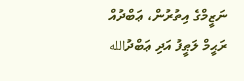ނަޒީމްގެ އިތުރުން، ޢަބްދުއް ރަޙީމް ލަޠީފު އަދި ޢަބްދުالله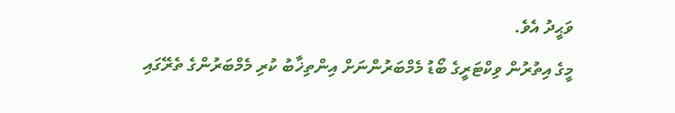ވަޙީދު އެވެ.
މީގެ އިތުރުން ވިކްޓަރީގެ ބޯޑު މެމްބަރުންނަށް އިންތިޚާބު ކުރި މެމްބަރުންގެ ތެރޭގައި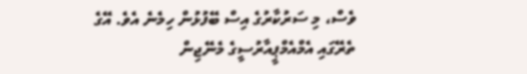ވެސް، މި ސަރުކާރުގެ އިސް ބޭފުޅުން ހިމެނެ އެވެ. އޭގެ ތެރޭގައި އެމްއެމްޕީއާރުސީގެ މެނޭޖިން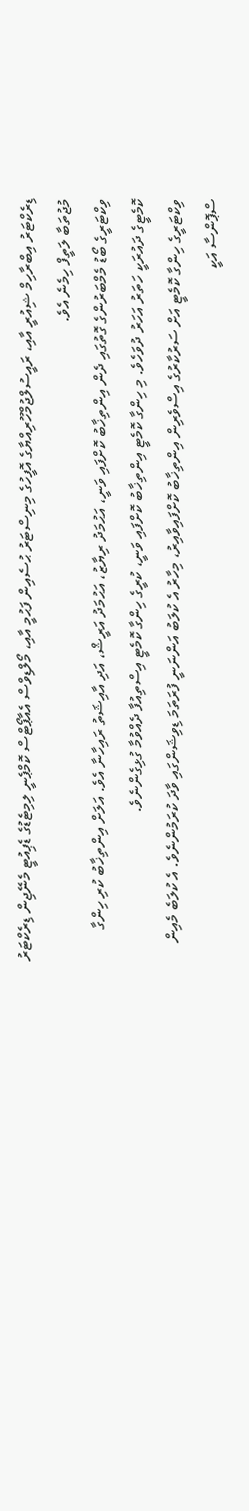ޑިރެކްޓަރު އިބްރާހިމް ޝިއުރީ އާއި، ރައީސުލްޖުމްހޫރިއްޔާގެ އޮފީހުގެ މިނިސްޓަރު ޙުސެއިން ފަޙުމީ އާއި، މޯލްޑިވްސް އެއާޕޯޓްސް ކޮމްޕެނީ ލިމިޓެޑުގެ ޑެޕިއުޓީ މެނޭޖިން ޑިރެކްޓަރު މުޖުތަބާ ލަތީފް ހިމެނެ އެވެ.
ވިކްޓަރީގެ ބޯޑު މެމްބަރުންގެ ގޮތުގައި ދެން އިންތިޚާބު ކޮށްފައި ވަނީ، އަޙުމަދު ރިޔާޒު، އަޙުމަދު އަރީޝް، އަދި އާއިޝަތު ރައިހާނާ އެވެ. އަލަށް އިންތިޚާބު ކުރި ހިންގާ ކޮމެޓީގެ ދައުރަކީ ހަތަރު އަހަރު ދުވަހެވެ. މި ހިންގާ ކޮމެޓީ އިންތިޚާބު ކޮށްފައި ވަނީ، ކުރީގެ ހިންގާ ކޮމެޓީ އިސްތިއުފާ ދެއްވުމާ ގުޅިގެންނެވެ.
ވިކްޓަރީގެ ހިންގާ ކޮމެޓީ އަށް ސަރުކާރުގެ އިސްވެރިން އިންތިޚާބު ކޮށްފައިވާއިރު، މިހާރު އެ ކުލަބު އަންނަނީ ފުރަތަމަ ޑިވިޝަންގައި ވާދަ ކުރަމުންނެވެ. އެ ކުލަބެ މެއިން ސްޕޮންސާ އަކީ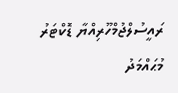ރައީސުލްޖުމްހޫރިއްޔާ ޑޮކްޓަރު މުޙައްމަދު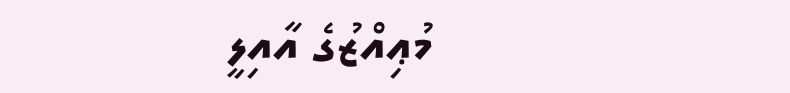މުޢިއްޒުގެ އާއިލީ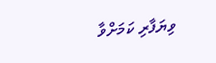ވިޔަފާރި ކަމަށްވާ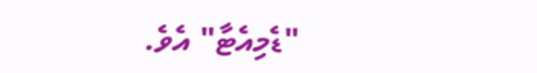"ޑެމިއެޓާ" އެވެ.